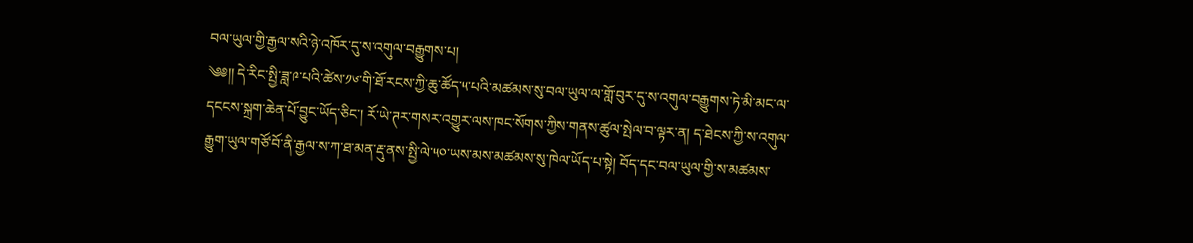བལ་ཡུལ་གྱི་རྒྱལ་སའི་ཉེ་འཁོར་དུ་ས་འགུལ་བརྒྱུགས་པ།
༄༅།། དེ་རིང་སྤྱི་ཟླ་༩་པའི་ཚེས་༡༦་གི་ཐོ་རངས་ཀྱི་ཆུ་ཚོད་༥་པའི་མཚམས་སུ་བལ་ཡུལ་ལ་གློ་བུར་དུ་ས་འགུལ་བརྒྱུགས་ཏེ་མི་མང་ལ་དངངས་སྐྲག་ཆེན་པོ་བྱུང་ཡོད་ཅིང་། རོ་ཡེ་ཊར་གསར་འགྱུར་ལས་ཁང་སོགས་ཀྱིས་གནས་ཚུལ་སྤེལ་བ་ལྟར་ན། ད་ཐེངས་ཀྱི་ས་འགུལ་རྒྱུག་ཡུལ་གཙོ་བོ་ནི་རྒྱལ་ས་ཀ་ཐ་མན་རྡུ་ནས་སྤྱི་ལེ་༥༠་ཡས་མས་མཚམས་སུ་ཁེལ་ཡོད་པ་སྟེ། བོད་དང་བལ་ཡུལ་གྱི་ས་མཚམས་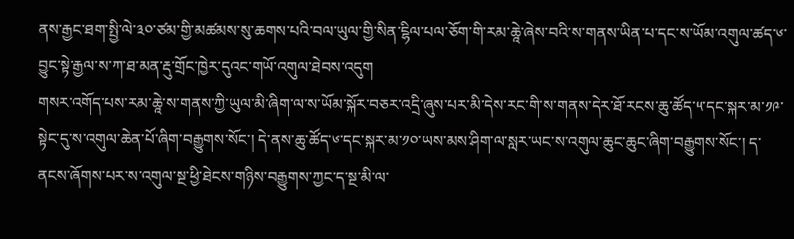ནས་རྒྱང་ཐག་སྤྱི་ལེ་༣༠་ཙམ་གྱི་མཚམས་སུ་ཆགས་པའི་བལ་ཡུལ་གྱི་སིན་ངྷིལ་པལ་ཅོག་གི་རམ་ཆཱེ་ཞེས་བའི་ས་གནས་ཡིན་པ་དང་ས་ཡོམ་འགུལ་ཚད་༦་བྱུང་སྟེ་རྒྱལ་ས་ཀ་ཐ་མན་རྡུ་གྲོང་ཁྱེར་དུའང་གཡོ་འགུལ་ཐེབས་འདུག
གསར་འགོད་པས་རམ་ཆཱེ་ས་གནས་ཀྱི་ཡུལ་མི་ཞིག་ལ་ས་ཡོམ་སྐོར་བཅར་འདྲི་ཞུས་པར་མི་དེས་རང་གི་ས་གནས་དེར་ཐོ་རངས་ཆུ་ཚོད་༥་དང་སྐར་མ་༡༩་སྟེང་དུ་ས་འགུལ་ཆེན་པོ་ཞིག་བརྒྱུགས་སོང་། དེ་ནས་ཆུ་ཚོད་༦་དང་སྐར་མ་༡༠་ཡས་མས་ཤིག་ལ་སླར་ཡང་ས་འགུལ་ཆུང་ཆུང་ཞིག་བརྒྱུགས་སོང་། ད་ནངས་ཞོགས་པར་ས་འགུལ་སྔ་ཕྱི་ཐེངས་གཉིས་བརྒྱུགས་ཀྱང་ད་སྔ་མི་ལ་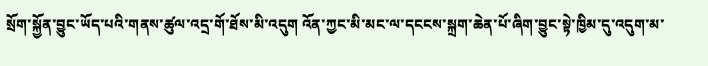སྲོག་སྐྱོན་བྱུང་ཡོད་པའི་གནས་ཚུལ་འདྲ་གོ་ཐོས་མི་འདུག འོན་ཀྱང་མི་མང་ལ་དངངས་སྐྲག་ཆེན་པོ་ཞིག་བྱུང་སྟེ་ཁྱིམ་དུ་འདུག་མ་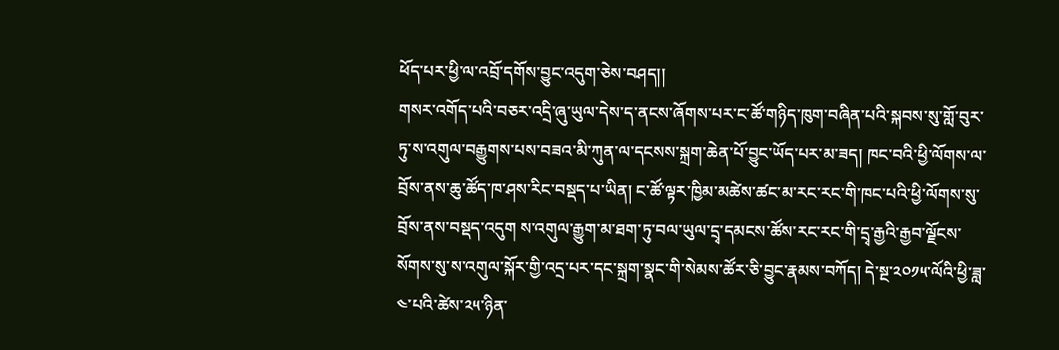ཕོད་པར་ཕྱི་ལ་འབྲོ་དགོས་བྱུང་འདུག་ཅེས་བཤད།།
གསར་འགོད་པའི་བཅར་འདྲི་ཞུ་ཡུལ་དེས་ད་ནངས་ཞོགས་པར་ང་ཚོ་གཉིད་ཁུག་བཞིན་པའི་སྐབས་སུ་གློ་བུར་ཏུ་ས་འགུལ་བརྒྱུགས་པས་བཟའ་མི་ཀུན་ལ་དངསས་སྐྲག་ཆེན་པོ་བྱུང་ཡོད་པར་མ་ཟད། ཁང་བའི་ཕྱི་ལོགས་ལ་བྲོས་ནས་ཆུ་ཚོད་ཁ་ཤས་རིང་བསྡད་པ་ཡིན། ང་ཚོ་ལྟར་ཁྱིམ་མཚེས་ཚང་མ་རང་རང་གི་ཁང་པའི་ཕྱི་ལོགས་སུ་བྲོས་ནས་བསྡད་འདུག ས་འགུལ་རྒྱུག་མ་ཐག་ཏུ་བལ་ཡུལ་དྲྭ་དམངས་ཚོས་རང་རང་གི་དྲྭ་རྒྱའི་རྒྱབ་ལྗོངས་སོགས་སུ་ས་འགུལ་སྐོར་གྱི་འདྲ་པར་དང་སྐྲག་སྣང་གི་སེམས་ཚོར་ཅི་བྱུང་རྣམས་བཀོད། དེ་སྔ་༢༠༡༥་ལོའི་ཕྱི་ཟླ་༤་པའི་ཚེས་༢༥་ཉིན་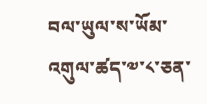བལ་ཡུལ་ས་ཡོམ་འགུལ་ཚད་༧་༨་ཅན་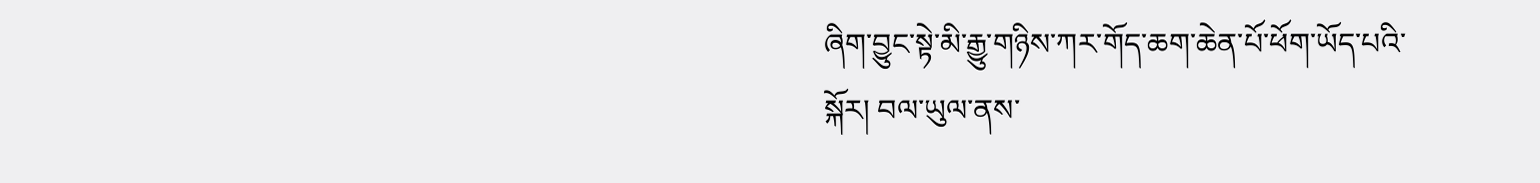ཞིག་བྱུང་སྟེ་མི་རྒྱུ་གཉིས་ཀར་གོད་ཆག་ཆེན་པོ་ཕོག་ཡོད་པའི་སྐོར། བལ་ཡུལ་ནས་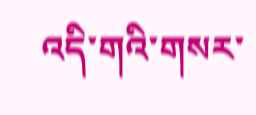འདི་གའི་གསར་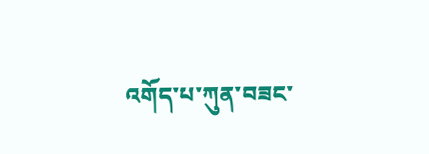འགོད་པ་ཀུན་བཟང་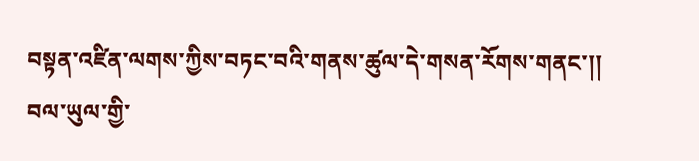བསྟན་འཛིན་ལགས་ཀྱིས་བཏང་བའི་གནས་ཚུལ་དེ་གསན་རོགས་གནང་།།
བལ་ཡུལ་གྱི་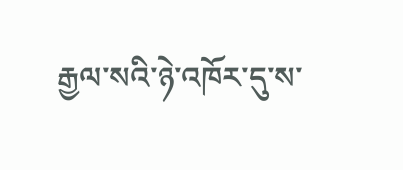རྒྱལ་སའི་ཉེ་འཁོར་དུ་ས་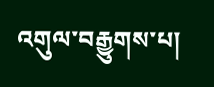འགུལ་བརྒྱུགས་པ།